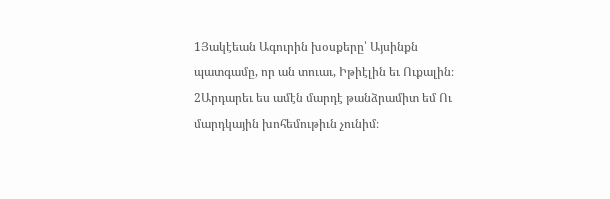1Յակէեան Ագուրին խօսքերը՝ Այսինքն պատգամը, որ ան տուաւ, Իթիէլին եւ Ուքալին։
2Արդարեւ ես ամէն մարդէ թանձրամիտ եմ Ու մարդկային խոհեմութիւն չունիմ։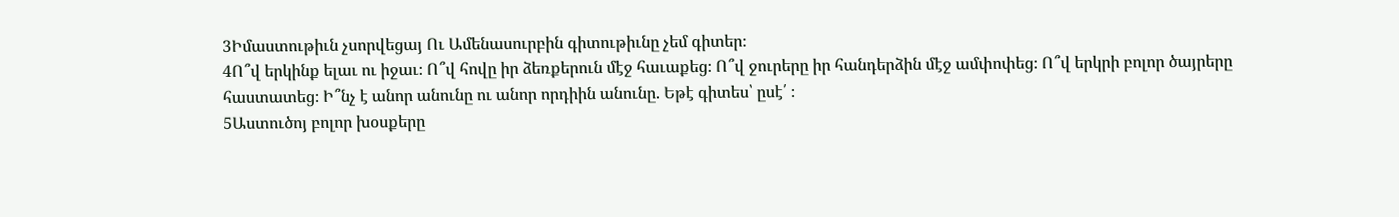3Իմաստութիւն չսորվեցայ Ու Ամենասուրբին գիտութիւնը չեմ գիտեր։
4Ո՞վ երկինք ելաւ ու իջաւ։ Ո՞վ հովը իր ձեռքերուն մէջ հաւաքեց։ Ո՞վ ջուրերը իր հանդերձին մէջ ամփոփեց։ Ո՞վ երկրի բոլոր ծայրերը հաստատեց։ Ի՞նչ է անոր անունը ու անոր որդիին անունը. Եթէ գիտես՝ ըսէ՛ ։
5Աստուծոյ բոլոր խօսքերը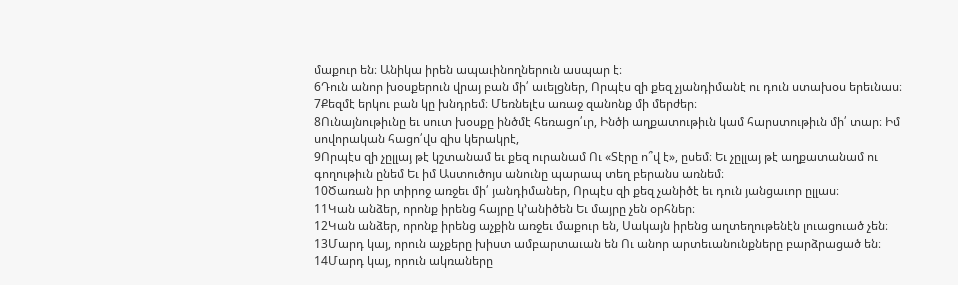մաքուր են։ Անիկա իրեն ապաւինողներուն ասպար է։
6Դուն անոր խօսքերուն վրայ բան մի՛ աւելցներ, Որպէս զի քեզ չյանդիմանէ ու դուն ստախօս երեւնաս։
7Քեզմէ երկու բան կը խնդրեմ։ Մեռնելէս առաջ զանոնք մի մերժեր։
8Ունայնութիւնը եւ սուտ խօսքը ինծմէ հեռացո՛ւր, Ինծի աղքատութիւն կամ հարստութիւն մի՛ տար։ Իմ սովորական հացո՛վս զիս կերակրէ,
9Որպէս զի չըլլայ թէ կշտանամ եւ քեզ ուրանամ Ու «Տէրը ո՞վ է», ըսեմ։ Եւ չըլլայ թէ աղքատանամ ու գողութիւն ընեմ Եւ իմ Աստուծոյս անունը պարապ տեղ բերանս առնեմ։
10Ծառան իր տիրոջ առջեւ մի՛ յանդիմաներ, Որպէս զի քեզ չանիծէ եւ դուն յանցաւոր ըլլաս։
11Կան անձեր, որոնք իրենց հայրը կ’անիծեն Եւ մայրը չեն օրհներ։
12Կան անձեր, որոնք իրենց աչքին առջեւ մաքուր են, Սակայն իրենց աղտեղութենէն լուացուած չեն։
13Մարդ կայ, որուն աչքերը խիստ ամբարտաւան են Ու անոր արտեւանունքները բարձրացած են։
14Մարդ կայ, որուն ակռաները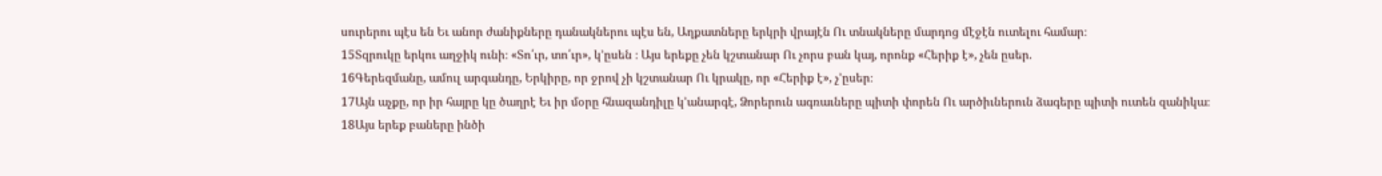սուրերու պէս են Եւ անոր ժանիքները դանակներու պէս են, Աղքատները երկրի վրայէն Ու տնակները մարդոց մէջէն ուտելու համար։
15Տզրուկը երկու աղջիկ ունի։ «Տո՛ւր, տո՛ւր», կ’ըսեն ։ Այս երեքը չեն կշտանար Ու չորս բան կայ, որոնք «Հերիք է», չեն ըսեր.
16Գերեզմանը, ամուլ արգանդը, Երկիրը, որ ջրով չի կշտանար Ու կրակը, որ «Հերիք է», չ’ըսեր։
17Այն աչքը, որ իր հայրը կը ծաղրէ Եւ իր մօրը հնազանդիլը կ’անարգէ, Ձորերուն ագռաւները պիտի փորեն Ու արծիւներուն ձագերը պիտի ուտեն զանիկա։
18Այս երեք բաները ինծի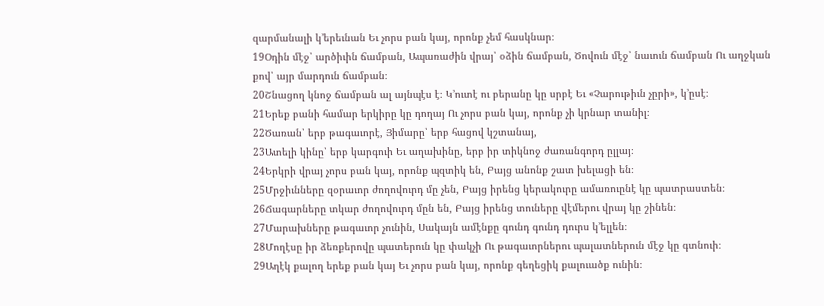զարմանալի կ’երեւնան Եւ չորս բան կայ, որոնք չեմ հասկնար։
19Օդին մէջ՝ արծիւին ճամբան, Ապառաժին վրայ՝ օձին ճամբան, Ծովուն մէջ՝ նաւուն ճամբան Ու աղջկան քով՝ այր մարդուն ճամբան։
20Շնացող կնոջ ճամբան ալ այնպէս է։ Կ’ուտէ ու բերանը կը սրբէ Եւ «Չարութիւն չըրի», կ’ըսէ։
21Երեք բանի համար երկիրը կը դողայ Ու չորս բան կայ, որոնք չի կրնար տանիլ։
22Ծառան՝ երբ թագաւորէ, Յիմարը՝ երբ հացով կշտանայ,
23Ատելի կինը՝ երբ կարգուի Եւ աղախինը, երբ իր տիկնոջ ժառանգորդ ըլլայ։
24Երկրի վրայ չորս բան կայ, որոնք պզտիկ են, Բայց անոնք շատ խելացի են։
25Մրջիւնները զօրաւոր ժողովուրդ մը չեն, Բայց իրենց կերակուրը ամառուընէ կը պատրաստեն։
26Ճագարները տկար ժողովուրդ մըն են, Բայց իրենց տուները վէմերու վրայ կը շինեն։
27Մարախները թագաւոր չունին, Սակայն ամէնքը գունդ գունդ դուրս կ’ելլեն։
28Մողէսը իր ձեռքերովը պատերուն կը փակչի Ու թագաւորներու պալատներուն մէջ կը գտնուի։
29Աղէկ քալող երեք բան կայ Եւ չորս բան կայ, որոնք գեղեցիկ քալուածք ունին։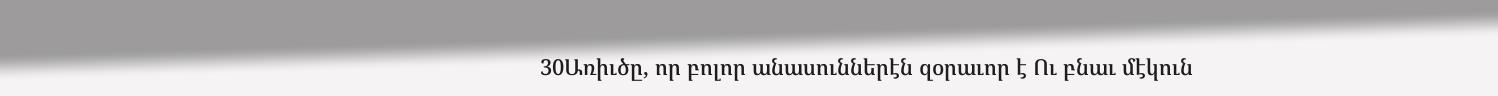30Առիւծը, որ բոլոր անասուններէն զօրաւոր է Ու բնաւ մէկուն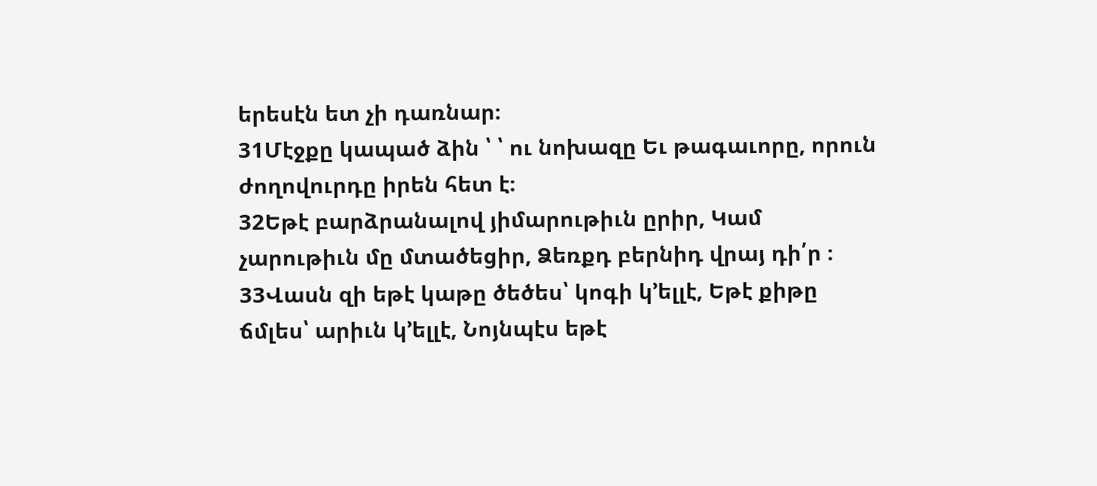երեսէն ետ չի դառնար։
31Մէջքը կապած ձին ՝ ՝ ու նոխազը Եւ թագաւորը, որուն ժողովուրդը իրեն հետ է։
32Եթէ բարձրանալով յիմարութիւն ըրիր, Կամ չարութիւն մը մտածեցիր, Ձեռքդ բերնիդ վրայ դի՛ր ։
33Վասն զի եթէ կաթը ծեծես՝ կոգի կ’ելլէ, Եթէ քիթը ճմլես՝ արիւն կ’ելլէ, Նոյնպէս եթէ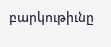բարկութիւնը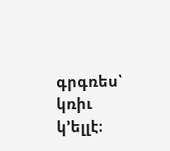գրգռես՝ կռիւ կ’ելլէ։